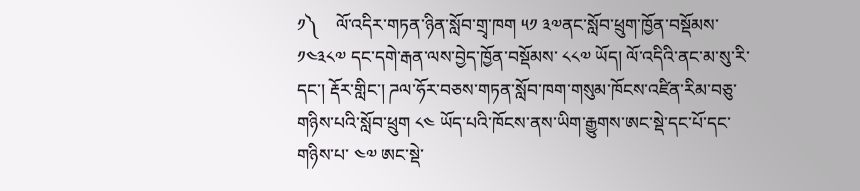༡༽    ལོ་འདིར་གཏན་ཉིན་སློབ་གྲྭ་ཁག ༥༡ ༣༧ནང་སློབ་ཕྲུག་ཁྱོན་བསྡོམས་ ༡༤༣༨༧ དང་དགེ་རྒན་ལས་བྱེད་ཁྱོན་བསྡོམས་ ༨༨༧ ཡོད། ལོ་འདིའི་ནང་མ་སུ་རི་དང་། རྡོར་གླིང་། ཌལ་ཧོར་བཅས་གཏན་སློབ་ཁག་གསུམ་ཁོངས་འཛིན་རིམ་བཅུ་གཉིས་པའི་སློབ་ཕྲུག ༨༤ ཡོད་པའི་ཁོངས་ནས་ཡིག་རྒྱུགས་ཨང་སྡེ་དང་པོ་དང་གཉིས་པ་ ༤༧ ཨང་སྡེ་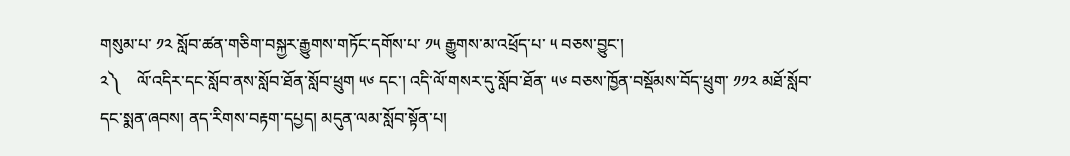གསུམ་པ་ ༡༢ སློབ་ཚན་གཅིག་བསྐྱར་རྒྱུགས་གཏོང་དགོས་པ་ ༡༥ རྒྱུགས་མ་འཕྲོད་པ་ ༥ བཅས་བྱུང་།
༢༽    ལོ་འདིར་དང་སློབ་ནས་སློབ་ཐོན་སློབ་ཕྲུག ༥༦ དང་། འདི་ལོ་གསར་དུ་སློབ་ཐོན་ ༥༦ བཅས་ཁྱོན་བསྡོམས་བོད་ཕྲུག་ ༡༡༢ མཐོ་སློབ་དང་སྨན་ཞབས། ནད་རིགས་བརྟག་དཔྱད། མདུན་ལམ་སློབ་སྟོན་པ།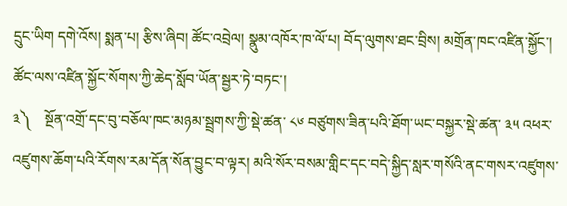དྲུང་ཡིག དགེ་འོས། སྨན་པ། རྩིས་ཞིབ། ཚོང་འབྲེལ། སྣུམ་འཁོར་ཁ་ལོ་པ། བོད་ལུགས་ཐང་བྲིས། མགྲོན་ཁང་འཛིན་སྐྱོང་། ཚོང་ལས་འཛིན་སྐྱོང་སོགས་ཀྱི་ཆེད་སློབ་ཡོན་སྦྱར་ཏེ་བཏང་།
༣༽    སྔོན་འགྲོ་དང་བུ་བཅོལ་ཁང་མཉམ་སྦྲགས་ཀྱི་སྡེ་ཚན་ ༨༦ བཙུགས་ཟིན་པའི་ཐོག་ཡང་བསྐྱར་སྡེ་ཚན་ ༣༥ འཕར་འཛུགས་ཆོག་པའི་རོགས་རམ་དོན་སོན་བྱུང་བ་ལྟར། མའི་སོར་བསམ་གླིང་དང་བདེ་སྐྱིད་སླར་གསོའི་ནང་གསར་འཛུགས་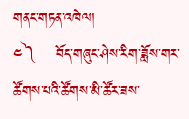གནང་གཏན་འཁེལ།
༤༽    བོད་གཞུང་ཤེས་རིག་ཟློས་གར་ཚོགས་པའི་ཚོགས་མི་ཚོར་ཟས་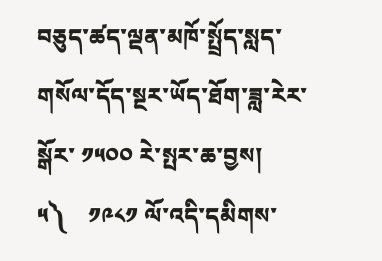བཅུད་ཚད་ལྡན་མཁོ་སྤྲོད་སླད་གསོལ་དོད་སྔར་ཡོད་ཐོག་ཟླ་རེར་སྒོར་ ༡༥༠༠ རེ་སྤར་ཆ་བྱས།
༥༽    ༡༩༨༡ ལོ་འདི་དམིགས་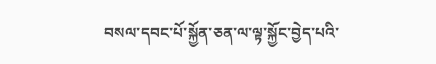བསལ་དབང་པོ་སྐྱོན་ཅན་ལ་ལྟ་སྐྱོང་བྱེད་པའི་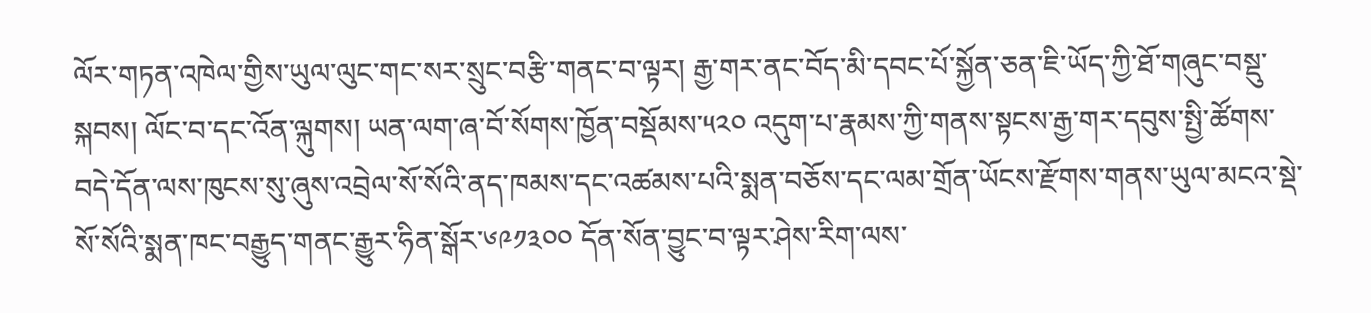ལོར་གཏན་འཁེལ་གྱིས་ཡུལ་ལུང་གང་སར་སྲུང་བརྩི་གནང་བ་ལྟར། རྒྱ་གར་ནང་བོད་མི་དབང་པོ་སྐྱོན་ཅན་ཇི་ཡོད་ཀྱི་ཐོ་གཞུང་བསྡུ་སྐབས། ལོང་བ་དང་འོན་ལྐུགས། ཡན་ལག་ཞ་བོ་སོགས་ཁྱོན་བསྡོམས་༥༢༠ འདུག་པ་རྣམས་ཀྱི་གནས་སྟངས་རྒྱ་གར་དབུས་སྤྱི་ཚོགས་བདེ་དོན་ལས་ཁུངས་སུ་ཞུས་འབྲེལ་སོ་སོའི་ནད་ཁམས་དང་འཚམས་པའི་སྨན་བཅོས་དང་ལམ་གྲོན་ཡོངས་རྫོགས་གནས་ཡུལ་མངའ་སྡེ་སོ་སོའི་སྨན་ཁང་བརྒྱུད་གནང་རྒྱུར་ཧིན་སྒོར་༦༩༡༣༠༠ དོན་སོན་བྱུང་བ་ལྟར་ཤེས་རིག་ལས་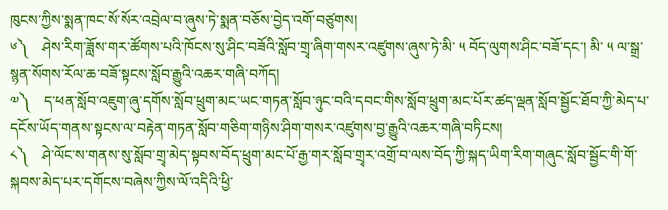ཁུངས་ཀྱིས་སྨན་ཁང་སོ་སོར་འབྲེལ་བ་ཞུས་ཏེ་སྨན་བཅོས་བྱེད་འགོ་བཙུགས།
༦༽    ཤེས་རིག་ཟློས་གར་ཚོགས་པའི་ཁོངས་སུ་ཤིང་བཟོའི་སློབ་གྲྭ་ཞིག་གསར་འཛུགས་ཞུས་ཏེ་མི་ ༥ བོད་ལུགས་ཤིང་བཟོ་དང་། མི་ ༥ ལ་སྒྲ་སྙན་སོགས་རོལ་ཆ་བཟོ་སྟངས་སློབ་རྒྱུའི་འཆར་གཞི་བཀོད།
༧༽    ད་ཕན་སློབ་འཇུག་ཞུ་དགོས་སློབ་ཕྲུག་མང་ཡང་གཏན་སློབ་ཉུང་བའི་དབང་གིས་སློབ་ཕྲུག་མང་པོར་ཚད་ལྡན་སློབ་སྦྱོང་ཐོབ་ཀྱི་མེད་པ་དངོས་ཡོད་གནས་སྟངས་ལ་བརྟེན་གཏན་སློབ་གཅིག་གཉིས་ཤིག་གསར་འཛུགས་བྱ་རྒྱུའི་འཆར་གཞི་བཏིངས།
༨༽    ཤེ་ལོང་ས་གནས་སུ་སློབ་གྲྭ་མེད་སྟབས་བོད་ཕྲུག་མང་པོ་རྒྱ་གར་སློབ་གྲྭར་འགྲོ་བ་ལས་བོད་ཀྱི་སྐད་ཡིག་རིག་གཞུང་སློབ་སྦྱོང་གི་གོ་སྐབས་མེད་པར་དགོངས་བཞེས་ཀྱིས་ལོ་འདིའི་ཕྱི་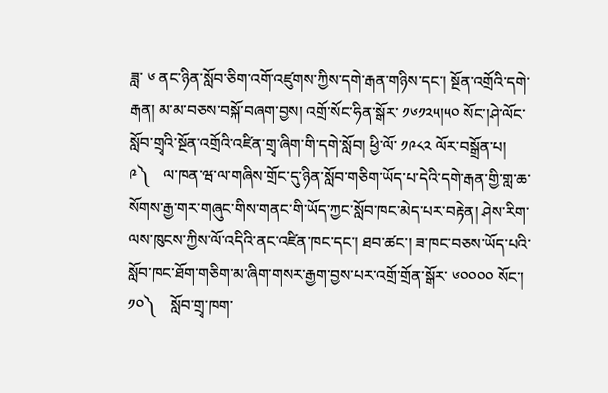ཟླ་ ༦ ནང་ཉིན་སློབ་ཅིག་འགོ་འཛུགས་ཀྱིས་དགེ་རྒན་གཉིས་དང་། སྔོན་འགྲོའི་དགེ་རྒན། མ་མ་བཅས་བསྐོ་བཞག་བྱས། འགྲོ་སོང་ཧིན་སྒོར་ ༡༦༡༢༥།༥༠ སོང་།ཤེ་ལོང་སློབ་གྲྭའི་སྔོན་འགྲོའི་འཛིན་གྲྭ་ཞིག་གི་དགེ་སློབ། ཕྱི་ལོ་ ༡༩༨༢ ལོར་བསྒྲོན་པ།
༩༽    ལ་ཁན་ཝ་ལ་གཞིས་གྲོང་དུ་ཉིན་སློབ་གཅིག་ཡོད་པ་དེའི་དགེ་རྒན་གྱི་གླ་ཆ་སོགས་རྒྱ་གར་གཞུང་གིས་གནང་གི་ཡོད་ཀྱང་སློབ་ཁང་མེད་པར་བརྟེན། ཤེས་རིག་ལས་ཁུངས་ཀྱིས་ལོ་འདིའི་ནང་འཛིན་ཁང་དང་། ཐབ་ཚང་། ཟ་ཁང་བཅས་ཡོད་པའི་སློབ་ཁང་ཐོག་གཅིག་མ་ཞིག་གསར་རྒྱག་བྱས་པར་འགྲོ་གྲོན་སྒོར་ ༦༠༠༠༠ སོང་།
༡༠༽    སློབ་གྲྭ་ཁག་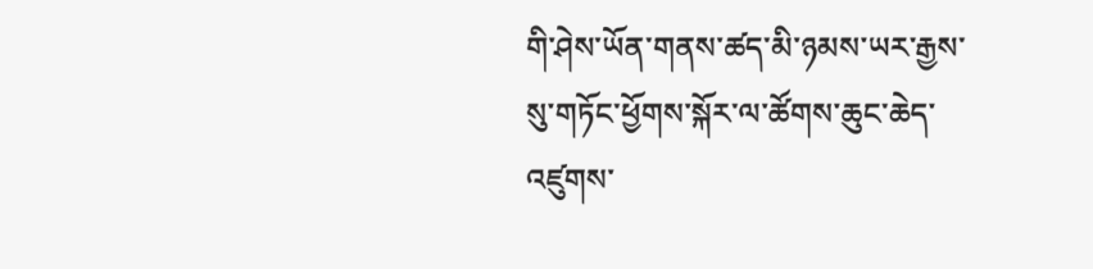གི་ཤེས་ཡོན་གནས་ཚད་མི་ཉམས་ཡར་རྒྱས་སུ་གཏོང་ཕྱོགས་སྐོར་ལ་ཚོགས་ཆུང་ཆེད་འཛུགས་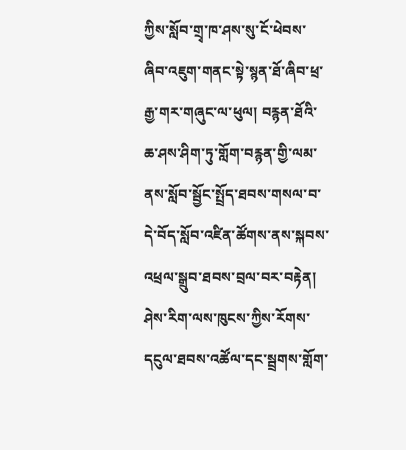ཀྱིས་སློབ་གྲྭ་ཁ་ཤས་སུ་ངོ་ཕེབས་ཞིབ་འཇུག་གནང་སྟེ་སྙན་ཐོ་ཞིབ་ཕྲ་རྒྱ་གར་གཞུང་ལ་ཕུལ། བརྙན་ཐོའི་ཆ་ཤས་ཤིག་ཏུ་གློག་བརྙན་གྱི་ལམ་ནས་སློབ་སྦྱོང་སྤྲོད་ཐབས་གསལ་བ་དེ་བོད་སློབ་འཛིན་ཚོགས་ནས་སྐབས་འཕྲལ་སྒྲུབ་ཐབས་བྲལ་བར་བརྟེན། ཤེས་རིག་ལས་ཁུངས་ཀྱིས་རོགས་དངུལ་ཐབས་འཚོལ་དང་སྦྲགས་གློག་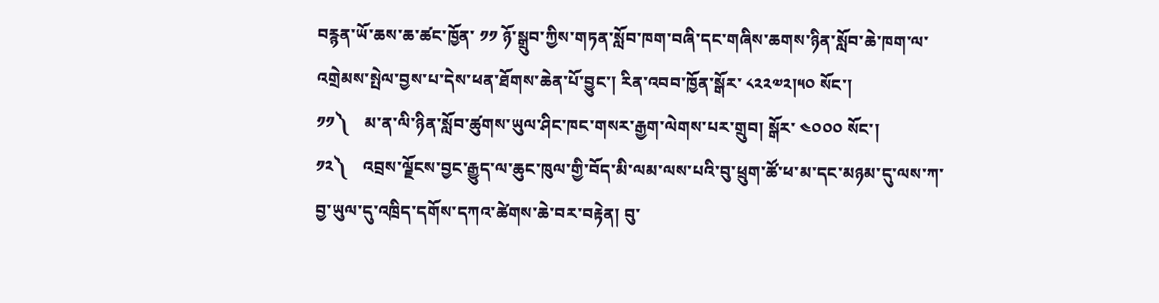བརྙན་ཡོ་ཆས་ཆ་ཚང་ཁྱོན་ ༡༡ ཉོ་སྒྲུབ་ཀྱིས་གཏན་སློབ་ཁག་བཞི་དང་གཞིས་ཆགས་ཉིན་སློབ་ཆེ་ཁག་ལ་འགྲེམས་སྤེལ་བྱས་པ་དེས་ཕན་ཐོགས་ཆེན་པོ་བྱུང་། རིན་འབབ་ཁྱོན་སྒོར་ ༨༢༢༧༢།༥༠ སོང་།
༡༡༽    མ་ན་ལི་ཉིན་སློབ་ཚུགས་ཡུལ་ཤིང་ཁང་གསར་རྒྱག་ལེགས་པར་གྲུབ། སྒོར་ ༤༠༠༠ སོང་།
༡༢༽    འབྲས་ལྗོངས་བྱང་རྒྱུད་ལ་ཆུང་ཁུལ་གྱི་བོད་མི་ལམ་ལས་པའི་བུ་ཕྲུག་ཚོ་ཕ་མ་དང་མཉམ་དུ་ལས་ཀ་བྱ་ཡུལ་དུ་འཁྲིད་དགོས་དཀའ་ཚེགས་ཆེ་བར་བརྟེན། བུ་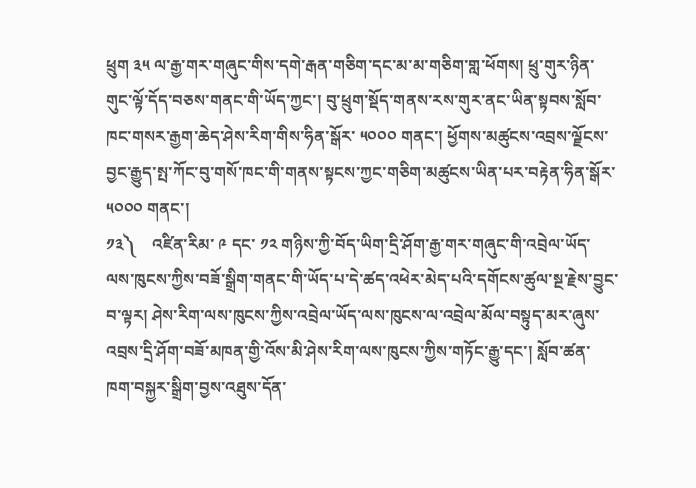ཕྲུག ༣༥ ལ་རྒྱ་གར་གཞུང་གིས་དགེ་རྒན་གཅིག་དང་མ་མ་གཅིག་གླ་ཕོགས། ཕྲུ་གུར་ཉིན་གུང་ལྟོ་དོད་བཅས་གནང་གི་ཡོད་ཀྱང་། བུ་ཕྲུག་སྡོད་གནས་རས་གུར་ནང་ཡིན་སྟབས་སློབ་ཁང་གསར་རྒྱག་ཆེད་ཤེས་རིག་གིས་ཧིན་སྒོར་ ༥༠༠༠ གནང་། ཕྱོགས་མཚུངས་འབྲས་ལྗོངས་བྱང་རྒྱུད་སྤ་ཀོང་བུ་གསོ་ཁང་གི་གནས་སྟངས་ཀྱང་གཅིག་མཚུངས་ཡིན་པར་བརྟེན་ཧིན་སྒོར་ ༥༠༠༠ གནང་།
༡༣༽    འཛིན་རིམ་ ༩ དང་ ༡༢ གཉིས་ཀྱི་བོད་ཡིག་དྲི་ཤོག་རྒྱ་གར་གཞུང་གི་འབྲེལ་ཡོད་ལས་ཁུངས་ཀྱིས་བཟོ་སྒྲིག་གནང་གི་ཡོད་པ་དེ་ཚད་འཕེར་མེད་པའི་དགོངས་ཚུལ་སྔ་རྗེས་བྱུང་བ་ལྟར། ཤེས་རིག་ལས་ཁུངས་ཀྱིས་འབྲེལ་ཡོད་ལས་ཁུངས་ལ་འབྲེལ་མོལ་བསྟུད་མར་ཞུས་འབྲས་དྲི་ཤོག་བཟོ་མཁན་གྱི་འོས་མི་ཤེས་རིག་ལས་ཁུངས་ཀྱིས་གཏོང་རྒྱུ་དང་། སློབ་ཚན་ཁག་བསྐྱར་སྒྲིག་བྱས་འཐུས་དོན་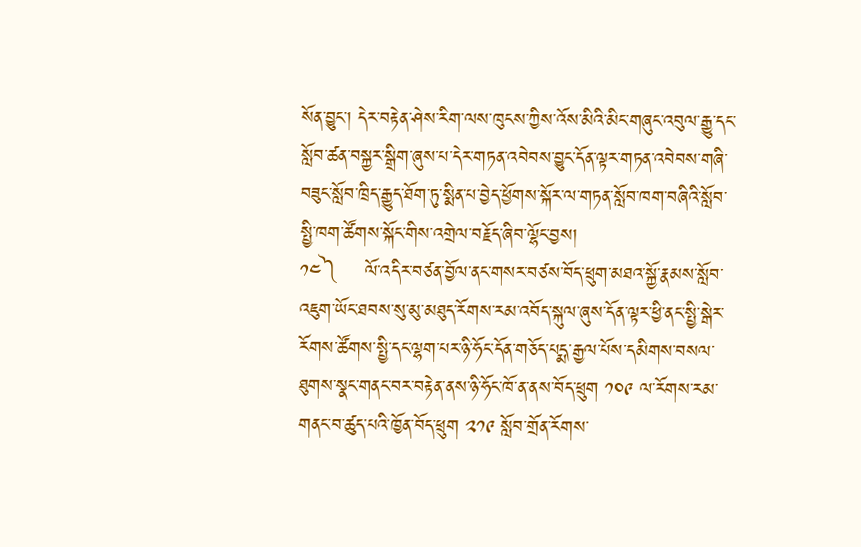སོན་བྱུང་། དེར་བརྟེན་ཤེས་རིག་ལས་ཁུངས་ཀྱིས་འོས་མིའི་མིང་གཞུང་འབུལ་རྒྱུ་དང་སློབ་ཚན་བསྐྱར་སྒྲིག་ཞུས་པ་དེར་གཏན་འབེབས་བྱུང་དོན་ལྟར་གཏན་འབེབས་གཞི་བཟུང་སློབ་ཁྲིད་རྒྱུད་ཐོག་ཏུ་སྨིན་པ་བྱེད་ཕྱོགས་སྐོར་ལ་གཏན་སློབ་ཁག་བཞིའི་སློབ་སྤྱི་ཁག་ཚོགས་སྐོང་གིས་འགྲེལ་བརྗོད་ཞིབ་ལྷོང་བྱས།
༡༤༽    ལོ་འདིར་བཙན་བྱོལ་ནང་གསར་བཙས་བོད་ཕྲུག་མཐའ་སྐྱོ་རྣམས་སློབ་འཇུག་ཡོང་ཐབས་སུ་མུ་མཐུད་རོགས་རམ་འབོད་སྐུལ་ཞུས་དོན་ལྟར་ཕྱི་ནང་སྤྱི་སྒེར་རོགས་ཚོགས་སྤྱི་དང་ལྷག་པར་ཉི་ཧོང་དོན་གཅོད་པདྨ་རྒྱལ་པོས་དམིགས་བསལ་ཐུགས་སྣང་གནང་བར་བརྟེན་ནས་ཉི་ཧོང་ཁོ་ན་ནས་བོད་ཕྲུག ༡༠༩ ལ་རོགས་རམ་གནང་བ་ཚུད་པའི་ཁྱོན་བོད་ཕྲུག ༢༡༩ སློབ་གྲོན་རོགས་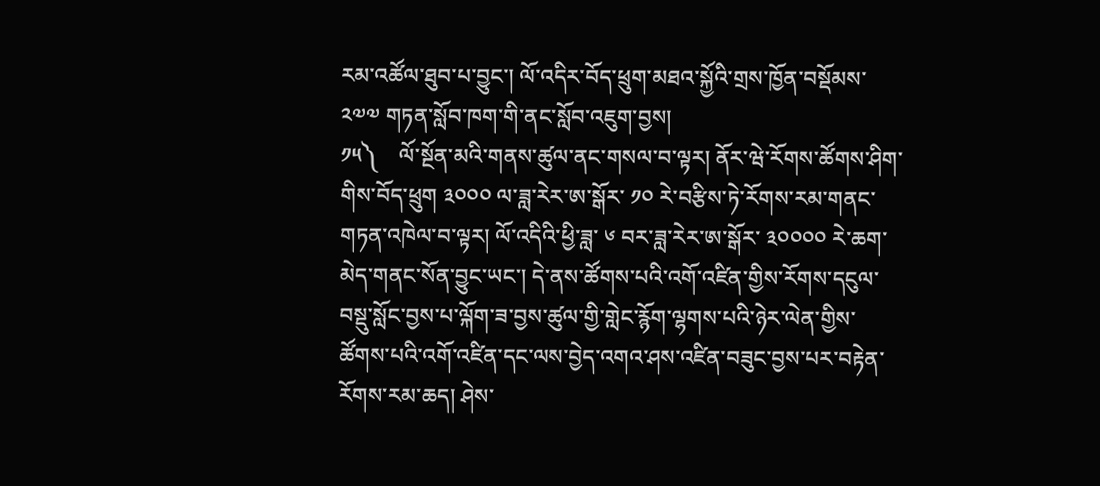རམ་འཚོལ་ཐུབ་པ་བྱུང་། ལོ་འདིར་བོད་ཕྲུག་མཐའ་སྐྱོའི་གྲས་ཁྱོན་བསྡོམས་ ༢༧༧ གཏན་སློབ་ཁག་གི་ནང་སློབ་འཇུག་བྱས།
༡༥༽    ལོ་སྔོན་མའི་གནས་ཚུལ་ནང་གསལ་བ་ལྟར། ནོར་ཝེ་རོགས་ཚོགས་ཤིག་གིས་བོད་ཕྲུག ༣༠༠༠ ལ་ཟླ་རེར་ཨ་སྒོར་ ༡༠ རེ་བརྩིས་ཏེ་རོགས་རམ་གནང་གཏན་འཁེལ་བ་ལྟར། ལོ་འདིའི་ཕྱི་ཟླ་ ༦ བར་ཟླ་རེར་ཨ་སྒོར་ ༣༠༠༠༠ རེ་ཆག་མེད་གནང་སོན་བྱུང་ཡང་། དེ་ནས་ཚོགས་པའི་འགོ་འཛིན་གྱིས་རོགས་དངུལ་བསྡུ་སློང་བྱས་པ་ལྐོག་ཟ་བྱས་ཚུལ་གྱི་གླེང་རྙོག་ལྷགས་པའི་ཉེར་ལེན་གྱིས་ཚོགས་པའི་འགོ་འཛིན་དང་ལས་བྱེད་འགའ་ཤས་འཛིན་བཟུང་བྱས་པར་བརྟེན་རོགས་རམ་ཆད། ཤེས་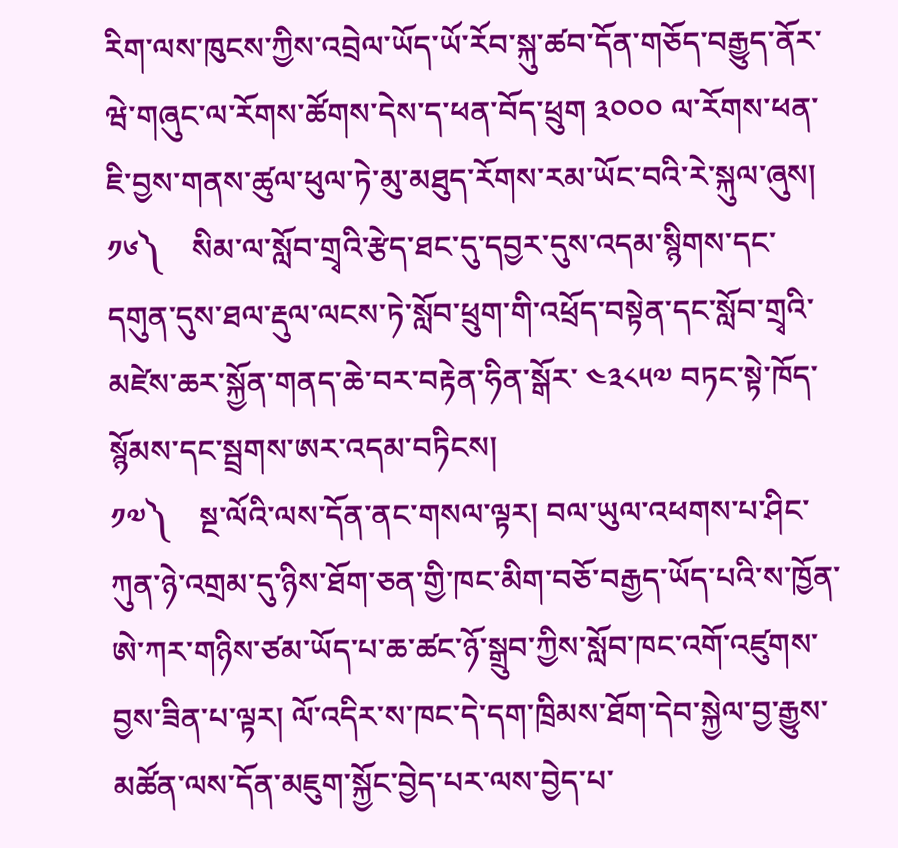རིག་ལས་ཁུངས་ཀྱིས་འབྲེལ་ཡོད་ཡོ་རོབ་སྐུ་ཚབ་དོན་གཅོད་བརྒྱུད་ནོར་ཝེ་གཞུང་ལ་རོགས་ཚོགས་དེས་ད་ཕན་བོད་ཕྲུག ༣༠༠༠ ལ་རོགས་ཕན་ཇི་བྱས་གནས་ཚུལ་ཕུལ་ཏེ་མུ་མཐུད་རོགས་རམ་ཡོང་བའི་རེ་སྐུལ་ཞུས།
༡༦༽    སིམ་ལ་སློབ་གྲྭའི་རྩེད་ཐང་དུ་དབྱར་དུས་འདམ་སྙིགས་དང་དགུན་དུས་ཐལ་རྡུལ་ལངས་ཏེ་སློབ་ཕྲུག་གི་འཕྲོད་བསྟེན་དང་སློབ་གྲྭའི་མཛེས་ཆར་སྐྱོན་གནད་ཆེ་བར་བརྟེན་ཧིན་སྒོར་ ༤༣༨༥༧ བཏང་སྟེ་ཁོད་སྙོམས་དང་སྦྲགས་ཨར་འདམ་བཏིངས།
༡༧༽    སྔ་ལོའི་ལས་དོན་ནང་གསལ་ལྟར། བལ་ཡུལ་འཕགས་པ་ཤིང་ཀུན་ཉེ་འགྲམ་དུ་ཉིས་ཐོག་ཅན་གྱི་ཁང་མིག་བཅོ་བརྒྱད་ཡོད་པའི་ས་ཁྱོན་ཨེ་ཀར་གཉིས་ཙམ་ཡོད་པ་ཆ་ཚང་ཉོ་སྒྲུབ་ཀྱིས་སློབ་ཁང་འགོ་འཛུགས་བྱས་ཟིན་པ་ལྟར། ལོ་འདིར་ས་ཁང་དེ་དག་ཁྲིམས་ཐོག་དེབ་སྐྱེལ་བྱ་རྒྱུས་མཚོན་ལས་དོན་མཇུག་སྐྱོང་བྱེད་པར་ལས་བྱེད་པ་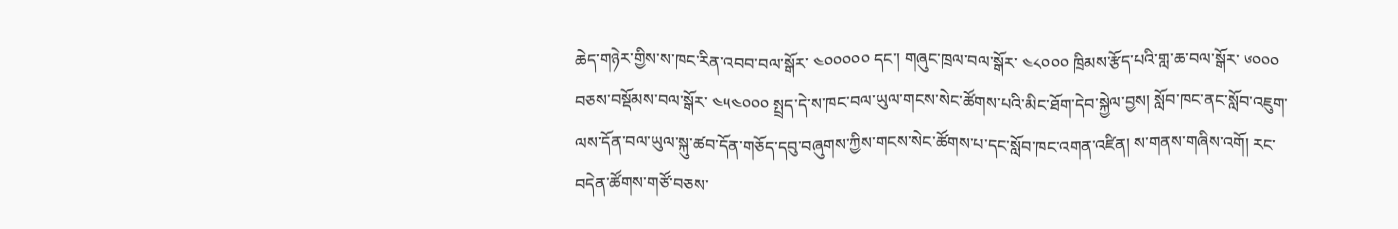ཆེད་གཉེར་གྱིས་ས་ཁང་རིན་འབབ་བལ་སྒོར་ ༤༠༠༠༠༠ དང་། གཞུང་ཁྲལ་བལ་སྒོར་ ༤༨༠༠༠ ཁྲིམས་རྩོད་པའི་གླ་ཆ་བལ་སྒོར་ ༦༠༠༠ བཅས་བསྡོམས་བལ་སྒོར་ ༤༥༤༠༠༠ སྤྲད་དེ་ས་ཁང་བལ་ཡུལ་གངས་སེང་ཚོགས་པའི་མིང་ཐོག་དེབ་སྐྱེལ་བྱས། སློབ་ཁང་ནང་སློབ་འཇུག་ལས་དོན་བལ་ཡུལ་སྐུ་ཚབ་དོན་གཅོད་དབུ་བཞུགས་ཀྱིས་གངས་སེང་ཚོགས་པ་དང་སློབ་ཁང་འགན་འཛིན། ས་གནས་གཞིས་འགོ། རང་བདེན་ཚོགས་གཙོ་བཅས་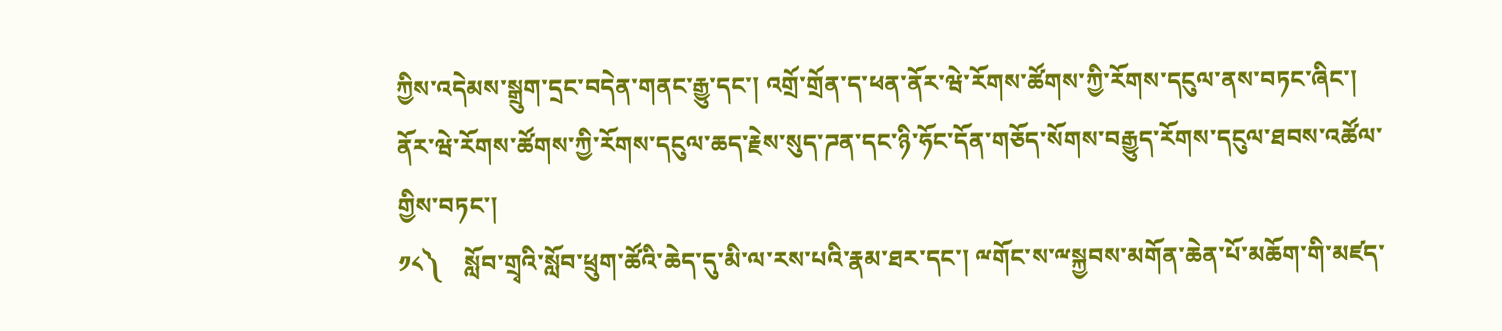ཀྱིས་འདེམས་སྒྲུག་དྲང་བདེན་གནང་རྒྱུ་དང་། འགྲོ་གྲོན་ད་ཕན་ནོར་ཝེ་རོགས་ཚོགས་ཀྱི་རོགས་དངུལ་ནས་བཏང་ཞིང་། ནོར་ཝེ་རོགས་ཚོགས་ཀྱི་རོགས་དངུལ་ཆད་རྗེས་སུད་ཌན་དང་ཉི་ཧོང་དོན་གཅོད་སོགས་བརྒྱུད་རོགས་དངུལ་ཐབས་འཚོལ་གྱིས་བཏང་།
༡༨༽    སློབ་གྲྭའི་སློབ་ཕྲུག་ཚོའི་ཆེད་དུ་མི་ལ་རས་པའི་རྣམ་ཐར་དང་། ྋགོང་ས་ྋསྐྱབས་མགོན་ཆེན་པོ་མཆོག་གི་མཛད་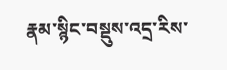རྣམ་སྙིང་བསྡུས་འདྲ་རིས་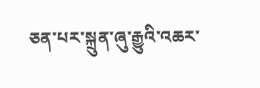ཅན་པར་སྐྲུན་ཞུ་རྒྱུའི་འཆར་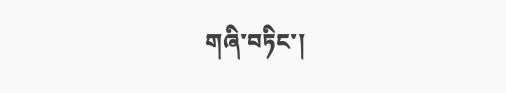གཞི་བཏིང་།